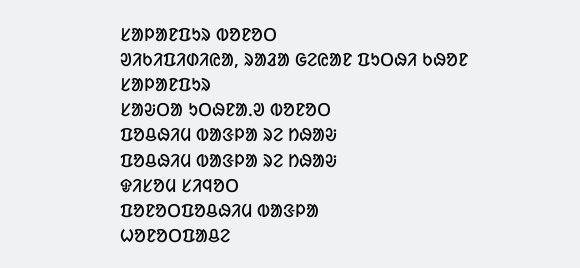ᱥᱟᱞᱟᱱᱯᱩᱨ ᱵᱚᱱᱚᱛ
ᱣᱤᱠᱤᱯᱤᱰᱤᱭᱟ, ᱨᱟᱲᱟ ᱜᱮᱭᱟᱱ ᱯᱩᱛᱷᱤ ᱠᱷᱚᱱ
ᱥᱟᱞᱟᱱᱯᱩᱨ
ᱥᱟᱶᱛᱟ ᱩᱛᱷᱱᱟᱹᱣ ᱵᱚᱱᱚᱛ
ᱯᱚᱪᱷᱤᱢ ᱵᱟᱝᱞᱟ ᱨᱮ ᱴᱷᱟᱶ
ᱯᱚᱪᱷᱤᱢ ᱵᱟᱝᱞᱟ ᱨᱮ ᱴᱷᱟᱶ
ᱫᱤᱥᱚᱢ ᱥᱤᱧᱚᱛ
ᱯᱚᱱᱚᱛᱯᱚᱪᱷᱤᱢ ᱵᱟᱝᱞᱟ
ᱦᱚᱱᱚᱛᱯᱟᱪᱮ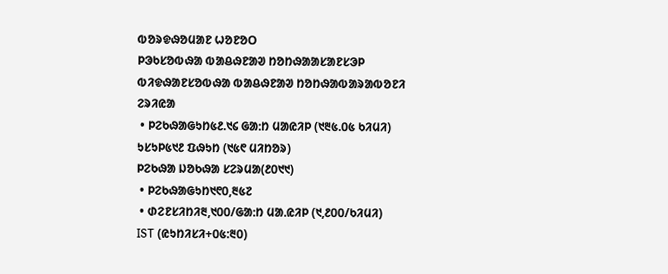ᱵᱚᱨᱫᱷᱚᱢᱟᱱ ᱦᱚᱱᱚᱛ
ᱞᱳᱠᱥᱚᱵᱷᱟ ᱵᱟᱪᱷᱱᱟᱣ ᱴᱚᱴᱷᱟᱟᱥᱟᱱᱥᱳᱞ
ᱵᱤᱫᱷᱟᱱᱥᱚᱵᱷᱟ ᱵᱟᱪᱷᱱᱟᱣ ᱴᱚᱴᱷᱟᱵᱟᱨᱟᱵᱚᱱᱤ
ᱮᱨᱤᱭᱟ
 • ᱞᱮᱠᱷᱟᱜᱩᱴ᱕᱒.᱑᱔ ᱜᱟᱺᱴ ᱢᱟᱭᱤᱞ (᱑᱓᱕.᱐᱕ ᱠᱤᱢᱤ)
ᱩᱥᱩᱞ᱕᱑᱒ ᱯᱷᱩᱴ (᱑᱕᱖ ᱢᱤᱴᱚᱨ)
ᱞᱮᱠᱷᱟ ᱡᱚᱠᱷᱟ ᱥᱮᱨᱢᱟ(᱒᱐᱑᱑)
 • ᱞᱮᱠᱷᱟᱜᱩᱴ᱑᱖᱐,᱓᱕᱗
 • ᱰᱮᱱᱥᱤᱴᱤ᱓,᱑᱐᱐/ᱜᱟᱺᱴ ᱢᱟᱹᱭᱤᱞ (᱑,᱒᱐᱐/ᱠᱤᱢᱤ)
IST (ᱭᱩᱴᱤᱥᱤ+᱐᱕:᱓᱐)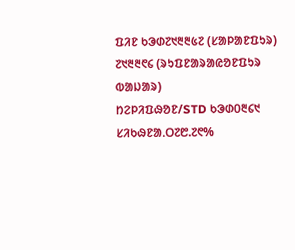ᱯᱤᱱ ᱠᱳᱰ᱗᱑᱓᱓᱕᱗ (ᱥᱟᱞᱟᱱᱯᱩᱨ)
᱗᱑᱓᱓᱖᱔ (ᱨᱩᱯᱱᱟᱨᱟᱭᱚᱱᱯᱩᱨ ᱵᱟᱡᱟᱨ)
ᱴᱮᱞᱤᱯᱷᱚᱱ/STD ᱠᱳᱰ᱐᱓᱔᱑
ᱥᱤᱠᱷᱱᱟᱹᱛ᱗᱘.᱗᱖%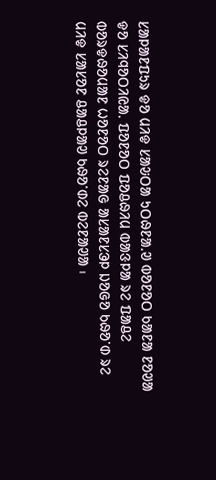ᱥᱟᱞᱟᱱᱯᱩᱨ ᱫᱚ ᱢᱤᱫ ᱥᱟᱶᱛᱟ ᱩᱛᱷᱱᱟᱹᱣ ᱵᱚᱱᱚᱛ ᱠᱟᱱᱟ ᱱᱚᱣᱟ ᱫᱚ ᱥᱤᱧᱚᱛᱤᱭᱟᱹ ᱯᱚᱱᱚᱛ ᱯᱚᱪᱷᱤᱢ ᱵᱟᱝᱞᱟ ᱨᱮ ᱯᱟᱪᱮ ᱵᱚᱨᱫᱷᱚᱢᱟᱱ ᱦᱚᱱᱚᱛ ᱨᱮᱱᱟᱜ ᱟᱥᱟᱱᱥᱳᱞ ᱡᱚᱜᱚ ᱠᱷᱚᱸᱰ ᱨᱮ ᱢᱤᱫ ᱥᱟᱥᱚᱱ ᱪᱟᱪᱞᱟᱣ ᱠᱷᱚᱸᱰᱮ ᱵᱮᱱᱟᱣᱟ ᱾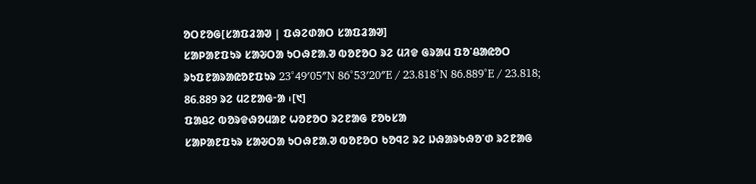ᱚᱛᱱᱚᱜ[ᱥᱟᱯᱲᱟᱣ | ᱯᱷᱮᱰᱟᱛ ᱥᱟᱯᱲᱟᱣ]
ᱥᱟᱞᱟᱱᱯᱩᱨ ᱥᱟᱶᱛᱟ ᱩᱛᱷᱱᱟᱹᱣ ᱵᱚᱱᱚᱛ ᱨᱮ ᱢᱤᱫ ᱜᱨᱟᱢ ᱯᱚᱸᱪᱟᱭᱚᱛ ᱨᱩᱯᱱᱟᱨᱟᱭᱚᱱᱯᱩᱨ 23°49′05″N 86°53′20″E / 23.818°N 86.889°E / 23.818; 86.889 ᱨᱮ ᱢᱮᱱᱟᱜᱼᱟ ᱾[᱑]
ᱯᱟᱪᱮ ᱵᱚᱨᱫᱷᱚᱢᱟᱱ ᱦᱚᱱᱚᱛ ᱨᱮᱱᱟᱜ ᱱᱚᱠᱥᱟ
ᱥᱟᱞᱟᱱᱯᱩᱨ ᱥᱟᱶᱛᱟ ᱩᱛᱷᱱᱟᱹᱣ ᱵᱚᱱᱚᱛ ᱠᱚᱧᱮ ᱨᱮ ᱡᱷᱟᱨᱠᱷᱚᱸᱰ ᱨᱮᱱᱟᱜ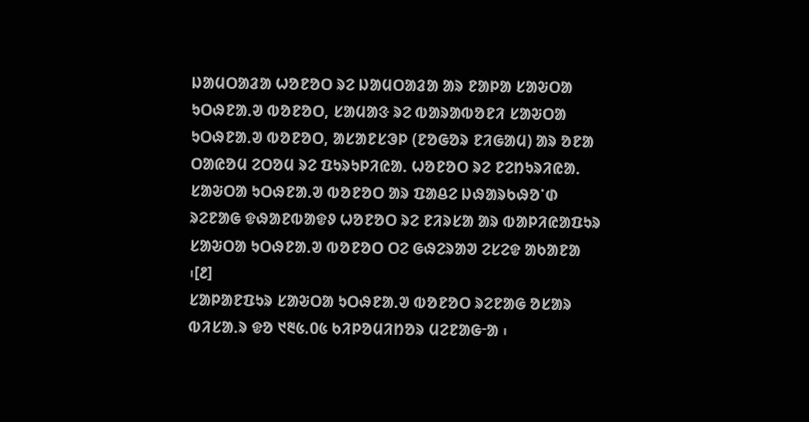ᱡᱟᱢᱛᱟᱲᱟ ᱦᱚᱱᱚᱛ ᱨᱮ ᱡᱟᱢᱛᱟᱲᱟ ᱟᱨ ᱱᱟᱞᱟ ᱥᱟᱶᱛᱟ ᱩᱛᱷᱱᱟᱹᱣ ᱵᱚᱱᱚᱛ, ᱥᱟᱢᱟᱝ ᱨᱮ ᱵᱟᱨᱟᱵᱚᱱᱤ ᱥᱟᱶᱛᱟ ᱩᱛᱷᱱᱟᱹᱣ ᱵᱚᱱᱚᱛ, ᱟᱥᱟᱱᱥᱳᱞ (ᱱᱚᱜᱚᱨ ᱱᱤᱜᱟᱢ) ᱟᱨ ᱚᱱᱟ ᱛᱟᱭᱚᱢ ᱮᱛᱚᱢ ᱨᱮ ᱯᱩᱨᱩᱞᱤᱭᱟᱹ ᱦᱚᱱᱚᱛ ᱨᱮ ᱱᱮᱴᱩᱨᱤᱭᱟᱹ ᱥᱟᱶᱛᱟ ᱩᱛᱷᱱᱟᱹᱣ ᱵᱚᱱᱚᱛ ᱟᱨ ᱯᱟᱪᱮ ᱡᱷᱟᱨᱠᱷᱚᱸᱰ ᱨᱮᱱᱟᱜ ᱫᱷᱟᱱᱵᱟᱫᱽ ᱦᱚᱱᱚᱛ ᱨᱮ ᱱᱤᱨᱥᱟ ᱟᱨ ᱵᱟᱞᱤᱭᱟᱯᱩᱨ ᱥᱟᱶᱛᱟ ᱩᱛᱷᱱᱟᱹᱣ ᱵᱚᱱᱚᱛ ᱛᱮ ᱜᱷᱮᱨᱟᱣ ᱮᱥᱮᱫ ᱟᱠᱟᱱᱟ ᱾[᱒]
ᱥᱟᱞᱟᱱᱯᱩᱨ ᱥᱟᱶᱛᱟ ᱩᱛᱷᱱᱟᱹᱣ ᱵᱚᱱᱚᱛ ᱨᱮᱱᱟᱜ ᱚᱥᱟᱨ ᱵᱤᱥᱟᱹᱨ ᱫᱚ ᱑᱓᱕.᱐᱕ ᱠᱤᱞᱚᱢᱤᱴᱚᱨ ᱢᱮᱱᱟᱜᱼᱟ ᱾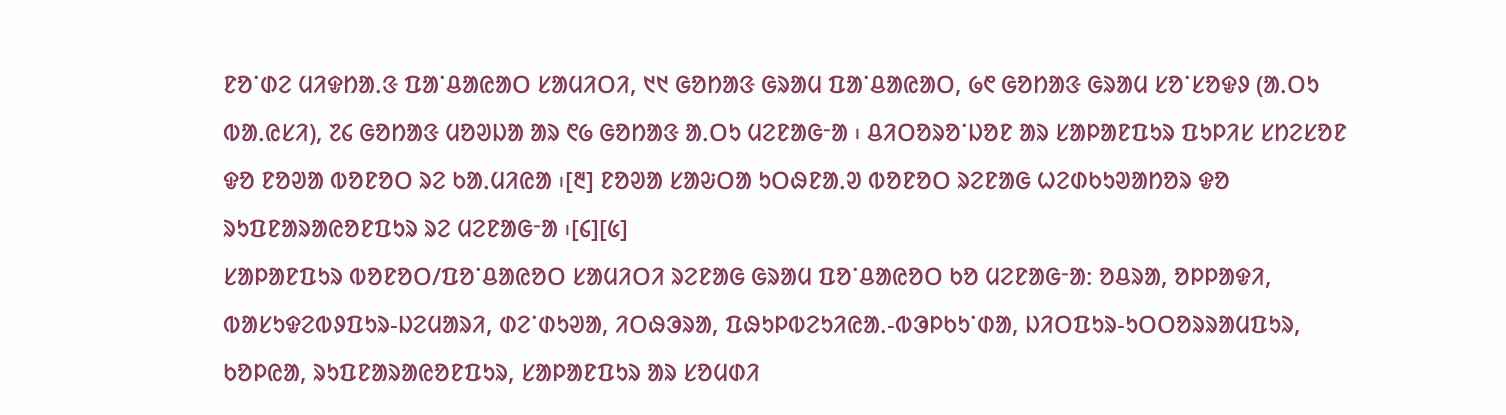ᱱᱚᱸᱰᱮ ᱢᱤᱫᱴᱟᱹᱝ ᱯᱟᱸᱪᱟᱭᱟᱛ ᱥᱟᱢᱤᱛᱤ, ᱑᱑ ᱜᱚᱴᱟᱝ ᱜᱨᱟᱢ ᱯᱟᱸᱪᱟᱭᱟᱛ, ᱙᱖ ᱜᱚᱴᱟᱝ ᱜᱨᱟᱢ ᱥᱚᱸᱥᱚᱫᱽ (ᱟᱹᱛᱩ ᱵᱟᱹᱭᱥᱤ), ᱗᱔ ᱜᱚᱴᱟᱝ ᱢᱚᱣᱡᱟ ᱟᱨ ᱖᱙ ᱜᱚᱴᱟᱝ ᱟᱹᱛᱩ ᱢᱮᱱᱟᱜᱼᱟ ᱾ ᱪᱤᱛᱚᱨᱚᱸᱡᱚᱱ ᱟᱨ ᱥᱟᱞᱟᱱᱯᱩᱨ ᱯᱩᱞᱤᱥ ᱥᱴᱮᱥᱚᱱ ᱫᱚ ᱱᱚᱣᱟ ᱵᱚᱱᱚᱛ ᱨᱮ ᱠᱟᱹᱢᱤᱭᱟ ᱾[᱓] ᱱᱚᱣᱟ ᱥᱟᱶᱛᱟ ᱩᱛᱷᱱᱟᱹᱣ ᱵᱚᱱᱚᱛ ᱨᱮᱱᱟᱜ ᱦᱮᱰᱠᱩᱣᱟᱴᱚᱨ ᱫᱚ ᱨᱩᱯᱱᱟᱨᱟᱭᱚᱱᱯᱩᱨ ᱨᱮ ᱢᱮᱱᱟᱜᱼᱟ ᱾[᱔][᱕]
ᱥᱟᱞᱟᱱᱯᱩᱨ ᱵᱚᱱᱚᱛ/ᱯᱚᱸᱪᱟᱭᱚᱛ ᱥᱟᱢᱤᱛᱤ ᱨᱮᱱᱟᱜ ᱜᱨᱟᱢ ᱯᱚᱸᱪᱟᱭᱚᱛ ᱠᱚ ᱢᱮᱱᱟᱜᱼᱟ: ᱚᱪᱨᱟ, ᱚᱞᱞᱟᱫᱤ, ᱵᱟᱥᱩᱫᱮᱵᱽᱯᱩᱨ-ᱡᱮᱢᱟᱨᱤ, ᱰᱮᱸᱰᱩᱣᱟ, ᱤᱛᱷᱳᱨᱟ, ᱯᱷᱩᱞᱵᱮᱩᱤᱭᱟᱹ-ᱵᱳᱞᱠᱩᱸᱰᱟ, ᱡᱤᱛᱯᱩᱨ-ᱩᱛᱛᱚᱨᱨᱟᱢᱯᱩᱨ, ᱠᱚᱞᱭᱟ, ᱨᱩᱯᱱᱟᱨᱟᱭᱚᱱᱯᱩᱨ, ᱥᱟᱞᱟᱱᱯᱩᱨ ᱟᱨ ᱥᱚᱢᱰᱤ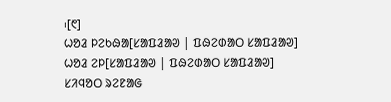᱾[᱖]
ᱦᱚᱲ ᱞᱮᱠᱷᱟ[ᱥᱟᱯᱲᱟᱣ | ᱯᱷᱮᱰᱟᱛ ᱥᱟᱯᱲᱟᱣ]
ᱦᱚᱲ ᱮᱞ[ᱥᱟᱯᱲᱟᱣ | ᱯᱷᱮᱰᱟᱛ ᱥᱟᱯᱲᱟᱣ]
ᱥᱤᱧᱚᱛ ᱨᱮᱱᱟᱜ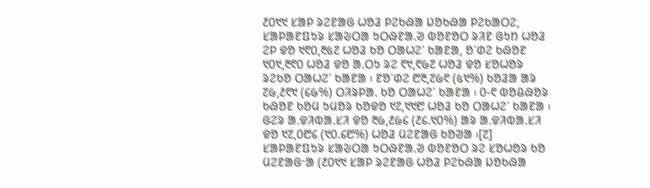᱒᱐᱑᱑ ᱥᱟᱞ ᱨᱮᱱᱟᱜ ᱦᱚᱲ ᱞᱮᱠᱷᱟ ᱡᱚᱠᱷᱟ ᱞᱮᱠᱟᱛᱮ, ᱥᱟᱞᱟᱱᱯᱩᱨ ᱥᱟᱶᱛᱟ ᱩᱛᱷᱱᱟᱹᱣ ᱵᱚᱱᱚᱛ ᱨᱤᱱ ᱜᱩᱴ ᱦᱚᱲ ᱮᱞ ᱫᱚ ᱑᱖᱐,᱓᱕᱗ ᱦᱚᱲ ᱠᱚ ᱛᱟᱦᱮᱸ ᱠᱟᱱᱟ, ᱚᱸᱰᱮ ᱠᱷᱚᱱ ᱑᱐᱑,᱓᱖᱐ ᱦᱚᱲ ᱫᱚ ᱟᱹᱛᱩ ᱨᱮ ᱖᱑,᱖᱙᱗ ᱦᱚᱲ ᱫᱚ ᱥᱚᱦᱚᱨ ᱨᱮᱠᱚ ᱛᱟᱦᱮᱸ ᱠᱟᱱᱟ ᱾ ᱱᱚᱸᱰᱮ ᱘᱓,᱗᱙᱖ (᱕᱑%) ᱠᱚᱲᱟ ᱟᱨ ᱗᱙,᱒᱖᱑ (᱔᱙%) ᱛᱤᱨᱞᱟᱹ ᱠᱚ ᱛᱟᱦᱮᱸ ᱠᱟᱱᱟ ᱾ ᱐-᱖ ᱵᱚᱪᱷᱚᱨ ᱠᱷᱚᱱ ᱠᱚᱢ ᱩᱢᱚᱨ ᱠᱚᱫᱚ ᱑᱗,᱑᱑᱘ ᱦᱚᱲ ᱠᱚ ᱛᱟᱦᱮᱸ ᱠᱟᱱᱟ ᱾ ᱜᱮᱨ ᱟᱹᱫᱤᱵᱟᱹᱥᱤ ᱫᱚ ᱓᱙,᱒᱙᱔ (᱒᱔.᱑᱐%) ᱟᱨ ᱟᱹᱫᱤᱵᱟᱹᱥᱤ ᱫᱚ ᱑᱗,᱐᱘᱔ (᱑᱐.᱔᱘%) ᱦᱚᱲ ᱢᱮᱱᱟᱜ ᱠᱚᱣᱟ ᱾[᱗]
ᱥᱟᱞᱟᱱᱯᱩᱨ ᱥᱟᱶᱛᱟ ᱩᱛᱷᱱᱟᱹᱣ ᱵᱚᱱᱚᱛ ᱨᱮ ᱥᱚᱦᱚᱨ ᱠᱚ ᱢᱮᱱᱟᱜᱼᱟ (᱒᱐᱑᱑ ᱥᱟᱞ ᱨᱮᱱᱟᱜ ᱦᱚᱲ ᱞᱮᱠᱷᱟ ᱡᱚᱠᱷᱟ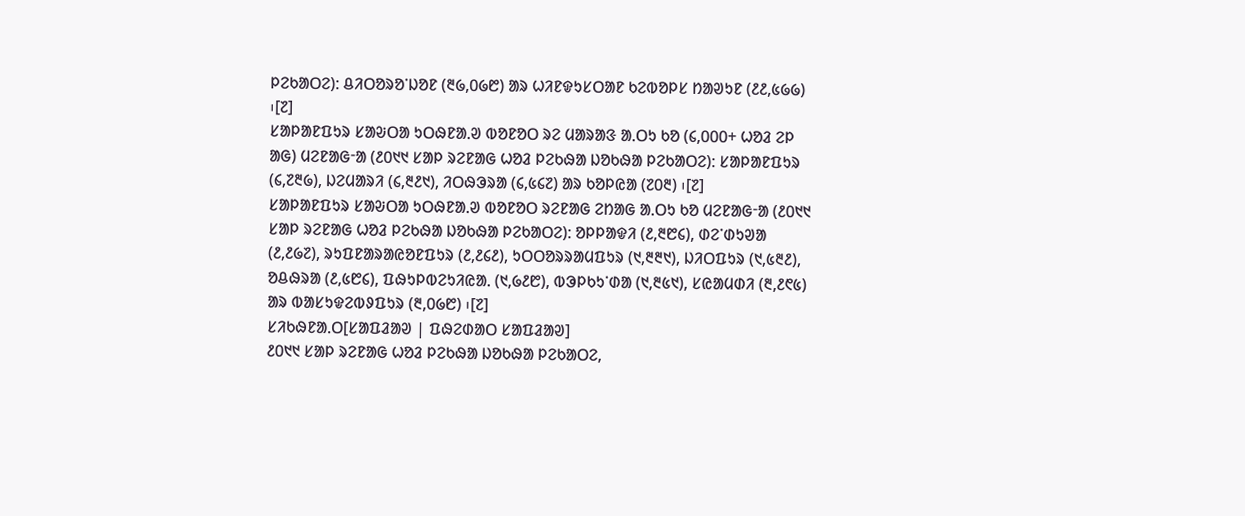ᱞᱮᱠᱟᱛᱮ): ᱪᱤᱛᱚᱨᱚᱸᱡᱚᱱ (᱓᱙,᱐᱙᱘) ᱟᱨ ᱦᱤᱱᱫᱩᱥᱛᱟᱱ ᱠᱮᱵᱚᱞᱥ ᱴᱟᱣᱩᱱ (᱒᱒,᱕᱙᱙) ᱾[᱗]
ᱥᱟᱞᱟᱱᱯᱩᱨ ᱥᱟᱶᱛᱟ ᱩᱛᱷᱱᱟᱹᱣ ᱵᱚᱱᱚᱛ ᱨᱮ ᱢᱟᱨᱟᱝ ᱟᱹᱛᱩ ᱠᱚ (᱔,᱐᱐᱐+ ᱦᱚᱲ ᱮᱞ ᱟᱜ) ᱢᱮᱱᱟᱜᱼᱟ (᱒᱐᱑᱑ ᱥᱟᱞ ᱨᱮᱱᱟᱜ ᱦᱚᱲ ᱞᱮᱠᱷᱟ ᱡᱚᱠᱷᱟ ᱞᱮᱠᱟᱛᱮ): ᱥᱟᱞᱟᱱᱯᱩᱨ (᱔,᱗᱓᱙), ᱡᱮᱢᱟᱨᱤ (᱔,᱓᱒᱑), ᱤᱛᱷᱳᱨᱟ (᱔,᱕᱔᱗) ᱟᱨ ᱠᱚᱞᱭᱟ (᱗᱐᱓) ᱾[᱗]
ᱥᱟᱞᱟᱱᱯᱩᱨ ᱥᱟᱶᱛᱟ ᱩᱛᱷᱱᱟᱹᱣ ᱵᱚᱱᱚᱛ ᱨᱮᱱᱟᱜ ᱮᱴᱟᱜ ᱟᱹᱛᱩ ᱠᱚ ᱢᱮᱱᱟᱜᱼᱟ (᱒᱐᱑᱑ ᱥᱟᱞ ᱨᱮᱱᱟᱜ ᱦᱚᱲ ᱞᱮᱠᱷᱟ ᱡᱚᱠᱷᱟ ᱞᱮᱠᱟᱛᱮ): ᱚᱞᱞᱟᱫᱤ (᱒,᱓᱘᱔), ᱰᱮᱸᱰᱩᱣᱟ (᱒,᱒᱙᱗), ᱨᱩᱯᱱᱟᱨᱟᱭᱚᱱᱯᱩᱨ (᱒,᱒᱔᱒), ᱩᱛᱛᱚᱨᱨᱟᱢᱯᱩᱨ (᱑,᱓᱓᱑), ᱡᱤᱛᱯᱩᱨ (᱑,᱕᱓᱒), ᱚᱪᱷᱨᱟ (᱒,᱕᱘᱔), ᱯᱷᱩᱞᱵᱮᱩᱤᱭᱟᱹ (᱑,᱙᱒᱘), ᱵᱳᱞᱠᱩᱸᱰᱟ (᱑,᱓᱕᱑), ᱥᱭᱟᱢᱰᱤ (᱓,᱒᱖᱕) ᱟᱨ ᱵᱟᱥᱩᱫᱮᱵᱽᱯᱩᱨ (᱓,᱐᱙᱘) ᱾[᱗]
ᱥᱤᱠᱷᱱᱟᱹᱛ[ᱥᱟᱯᱲᱟᱣ | ᱯᱷᱮᱰᱟᱛ ᱥᱟᱯᱲᱟᱣ]
᱒᱐᱑᱑ ᱥᱟᱞ ᱨᱮᱱᱟᱜ ᱦᱚᱲ ᱞᱮᱠᱷᱟ ᱡᱚᱠᱷᱟ ᱞᱮᱠᱟᱛᱮ,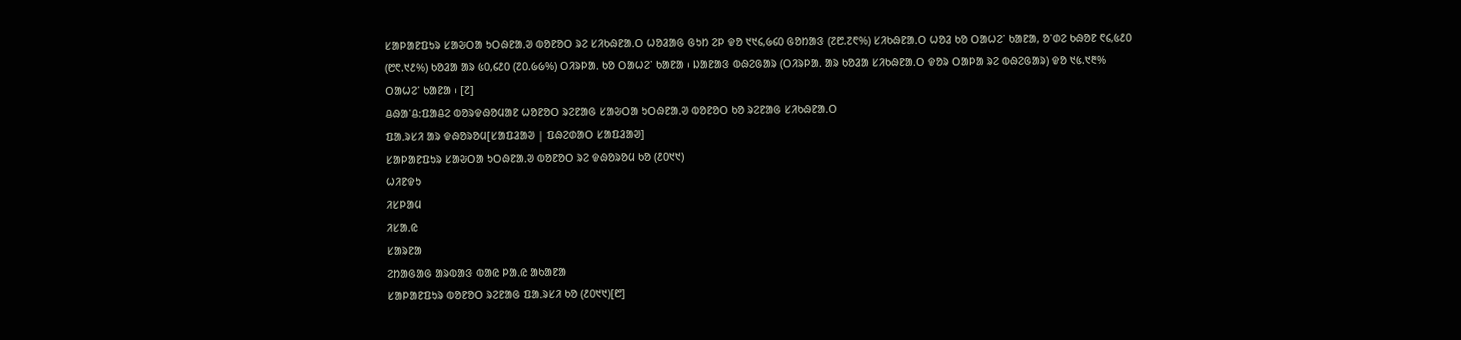ᱥᱟᱞᱟᱱᱯᱩᱨ ᱥᱟᱶᱛᱟ ᱩᱛᱷᱱᱟᱹᱣ ᱵᱚᱱᱚᱛ ᱨᱮ ᱥᱤᱠᱷᱱᱟᱹᱛ ᱦᱚᱲᱟᱜ ᱜᱩᱴ ᱮᱞ ᱫᱚ ᱑᱑᱔,᱙᱔᱐ ᱜᱚᱴᱟᱝ (᱗᱘.᱗᱖%) ᱥᱤᱠᱷᱱᱟᱹᱛ ᱦᱚᱲ ᱠᱚ ᱛᱟᱦᱮᱸ ᱠᱟᱱᱟ, ᱚᱸᱰᱮ ᱠᱷᱚᱱ ᱖᱔,᱕᱒᱐ (᱘᱖.᱑᱒%) ᱠᱚᱲᱟ ᱟᱨ ᱕᱐,᱔᱒᱐ (᱗᱐.᱙᱙%) ᱛᱤᱨᱞᱟᱹ ᱠᱚ ᱛᱟᱦᱮᱸ ᱠᱟᱱᱟ ᱾ ᱡᱟᱱᱟᱝ ᱵᱷᱮᱜᱟᱨ (ᱛᱤᱨᱞᱟᱹ ᱟᱨ ᱠᱚᱲᱟ ᱥᱤᱠᱷᱱᱟᱹᱛ ᱫᱚᱨ ᱛᱟᱞᱟ ᱨᱮ ᱵᱷᱮᱜᱟᱨ) ᱫᱚ ᱑᱕.᱑᱓% ᱛᱟᱦᱮᱸ ᱠᱟᱱᱟ ᱾ [᱗]
ᱪᱷᱟᱸᱪ:ᱯᱟᱪᱮ ᱵᱚᱨᱫᱷᱚᱢᱟᱱ ᱦᱚᱱᱚᱛ ᱨᱮᱱᱟᱜ ᱥᱟᱶᱛᱟ ᱩᱛᱷᱱᱟᱹᱣ ᱵᱚᱱᱚᱛ ᱠᱚ ᱨᱮᱱᱟᱜ ᱥᱤᱠᱷᱱᱟᱹᱛ
ᱯᱟᱹᱨᱥᱤ ᱟᱨ ᱫᱷᱚᱨᱚᱢ[ᱥᱟᱯᱲᱟᱣ | ᱯᱷᱮᱰᱟᱛ ᱥᱟᱯᱲᱟᱣ]
ᱥᱟᱞᱟᱱᱯᱩᱨ ᱥᱟᱶᱛᱟ ᱩᱛᱷᱱᱟᱹᱣ ᱵᱚᱱᱚᱛ ᱨᱮ ᱫᱷᱚᱨᱚᱢ ᱠᱚ (᱒᱐᱑᱑)
ᱦᱤᱱᱫᱩ
ᱤᱥᱞᱟᱢ
ᱤᱥᱟᱹᱭ
ᱥᱟᱨᱱᱟ
ᱮᱴᱟᱜᱟᱜ ᱟᱨᱵᱟᱝ ᱵᱟᱭ ᱞᱟᱹᱭ ᱟᱠᱟᱱᱟ
ᱥᱟᱞᱟᱱᱯᱩᱨ ᱵᱚᱱᱚᱛ ᱨᱮᱱᱟᱜ ᱯᱟᱹᱨᱥᱤ ᱠᱚ (᱒᱐᱑᱑)[᱘]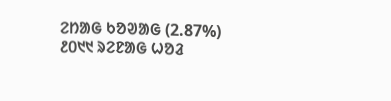ᱮᱴᱟᱜ ᱠᱚᱣᱟᱜ (2.87%)
᱒᱐᱑᱑ ᱨᱮᱱᱟᱜ ᱦᱚᱲ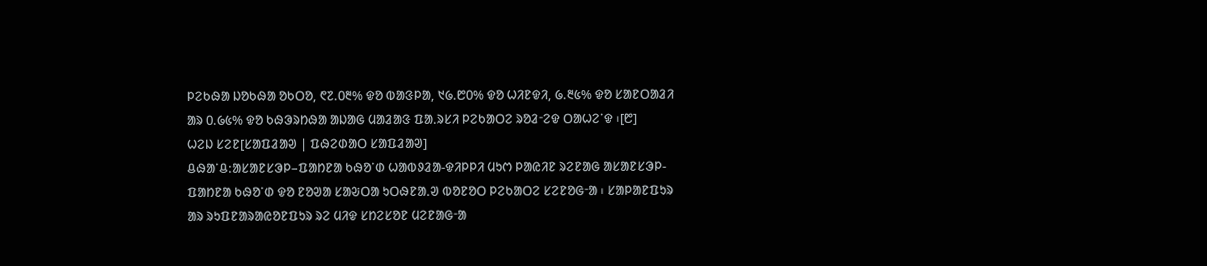ᱞᱮᱠᱷᱟ ᱡᱚᱠᱷᱟ ᱚᱠᱛᱚ, ᱖᱗.᱐᱓% ᱫᱚ ᱵᱟᱝᱞᱟ, ᱑᱙.᱘᱐% ᱫᱚ ᱦᱤᱱᱫᱤ, ᱙.᱓᱕% ᱫᱚ ᱥᱟᱱᱛᱟᱲᱤ ᱟᱨ ᱐.᱙᱕% ᱫᱚ ᱠᱷᱳᱨᱴᱷᱟ ᱟᱡᱟᱜ ᱢᱟᱲᱟᱝ ᱯᱟᱹᱨᱥᱤ ᱞᱮᱠᱟᱛᱮ ᱨᱚᱲᱼᱮᱫ ᱛᱟᱦᱮᱸᱫ ᱾[᱘]
ᱦᱮᱡ ᱥᱮᱱ[ᱥᱟᱯᱲᱟᱣ | ᱯᱷᱮᱰᱟᱛ ᱥᱟᱯᱲᱟᱣ]
ᱪᱷᱟᱸᱪ:ᱟᱥᱟᱱᱥᱳᱞ–ᱯᱟᱴᱱᱟ ᱠᱷᱚᱸᱰ ᱦᱟᱵᱽᱲᱟ-ᱫᱤᱞᱞᱤ ᱢᱩᱬ ᱞᱟᱭᱤᱱ ᱨᱮᱱᱟᱜ ᱟᱥᱟᱱᱥᱳᱞ-ᱯᱟᱴᱱᱟ ᱠᱷᱚᱸᱰ ᱫᱚ ᱱᱚᱣᱟ ᱥᱟᱶᱛᱟ ᱩᱛᱷᱱᱟᱹᱣ ᱵᱚᱱᱚᱛ ᱞᱮᱠᱟᱛᱮ ᱥᱮᱱᱚᱜᱼᱟ ᱾ ᱥᱟᱞᱟᱱᱯᱩᱨ ᱟᱨ ᱨᱩᱯᱱᱟᱨᱟᱭᱚᱱᱯᱩᱨ ᱨᱮ ᱢᱤᱫ ᱥᱴᱮᱥᱚᱱ ᱢᱮᱱᱟᱜᱼᱟ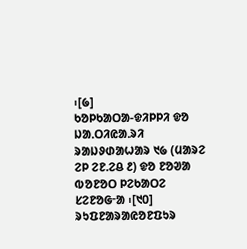᱾[᱙]
ᱠᱚᱞᱠᱟᱛᱟ-ᱫᱤᱞᱞᱤ ᱫᱚ ᱡᱟᱹᱛᱤᱭᱟᱹᱨᱤ ᱨᱟᱡᱽᱰᱟᱦᱟᱨ ᱑᱙ (ᱢᱟᱨᱮ ᱮᱞ ᱮᱱ.ᱮᱪ ᱒) ᱫᱚ ᱱᱚᱣᱟ ᱵᱚᱱᱚᱛ ᱞᱮᱠᱟᱛᱮ ᱥᱮᱱᱚᱜᱼᱟ ᱾[᱑᱐]
ᱨᱩᱯᱱᱟᱨᱟᱭᱚᱱᱯᱩᱨ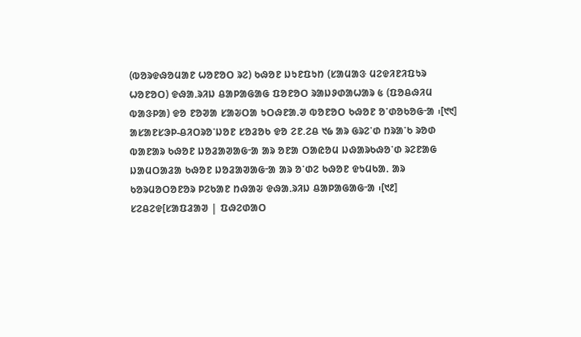(ᱵᱚᱨᱫᱷᱚᱢᱟᱱ ᱦᱚᱱᱚᱛ ᱨᱮ) ᱠᱷᱚᱱ ᱡᱩᱱᱯᱩᱴ (ᱥᱟᱢᱟᱝ ᱢᱮᱫᱤᱱᱤᱯᱩᱨ ᱦᱚᱱᱚᱛ) ᱫᱷᱟᱹᱨᱤᱡ ᱪᱟᱞᱟᱜᱟᱜ ᱯᱚᱱᱚᱛ ᱨᱟᱡᱽᱰᱟᱦᱟᱨ ᱕ (ᱯᱚᱪᱷᱤᱢ ᱵᱟᱝᱞᱟ) ᱫᱚ ᱱᱚᱣᱟ ᱥᱟᱶᱛᱟ ᱩᱛᱷᱱᱟᱹᱣ ᱵᱚᱱᱚᱛ ᱠᱷᱚᱱ ᱚᱸᱰᱚᱠᱚᱜᱼᱟ ᱾[᱑᱑]
ᱟᱥᱟᱱᱥᱳᱞ-ᱪᱤᱛᱨᱚᱸᱡᱚᱱ ᱥᱚᱲᱚᱠ ᱫᱚ ᱮᱱ.ᱮᱪ ᱑᱙ ᱟᱨ ᱜᱨᱮᱸᱰ ᱴᱨᱟᱸᱠ ᱨᱚᱰ ᱵᱟᱱᱟᱨ ᱠᱷᱚᱱ ᱡᱚᱲᱟᱣᱟᱜᱼᱟ ᱟᱨ ᱚᱱᱟ ᱛᱟᱭᱚᱢ ᱡᱷᱟᱨᱠᱷᱚᱸᱰ ᱨᱮᱱᱟᱜ ᱡᱟᱢᱛᱟᱲᱟ ᱠᱷᱚᱱ ᱡᱚᱲᱟᱣᱟᱜᱼᱟ ᱟᱨ ᱚᱸᱰᱮ ᱠᱷᱚᱱ ᱫᱩᱢᱠᱟᱹ ᱟᱨ ᱠᱚᱨᱢᱚᱛᱚᱱᱚᱨ ᱞᱮᱠᱟᱱ ᱴᱷᱟᱶ ᱫᱷᱟᱹᱨᱤᱡ ᱪᱟᱞᱟᱜᱟᱜᱼᱟ ᱾[᱑᱒]
ᱥᱮᱪᱮᱫ[ᱥᱟᱯᱲᱟᱣ | ᱯᱷᱮᱰᱟᱛ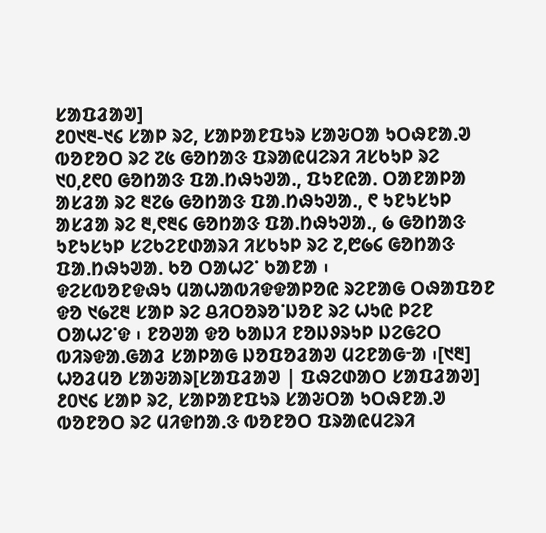ᱥᱟᱯᱲᱟᱣ]
᱒᱐᱑᱓-᱑᱔ ᱥᱟᱞ ᱨᱮ, ᱥᱟᱞᱟᱱᱯᱩᱨ ᱥᱟᱶᱛᱟ ᱩᱛᱷᱱᱟᱹᱣ ᱵᱚᱱᱚᱛ ᱨᱮ ᱗᱕ ᱜᱚᱴᱟᱝ ᱯᱨᱟᱭᱢᱮᱨᱤ ᱤᱥᱠᱩᱞ ᱨᱮ ᱑᱐,᱒᱖᱐ ᱜᱚᱴᱟᱝ ᱯᱟᱹᱴᱷᱩᱣᱟᱹ, ᱯᱩᱱᱭᱟᱹ ᱛᱟᱱᱟᱞᱟ ᱟᱥᱲᱟ ᱨᱮ ᱓᱗᱙ ᱜᱚᱴᱟᱝ ᱯᱟᱹᱴᱷᱩᱣᱟᱹ, ᱖ ᱩᱱᱩᱥᱩᱞ ᱟᱥᱲᱟ ᱨᱮ ᱓,᱖᱓᱔ ᱜᱚᱴᱟᱝ ᱯᱟᱹᱴᱷᱩᱣᱟᱹ, ᱙ ᱜᱚᱴᱟᱝ ᱩᱱᱩᱥᱩᱞ ᱥᱮᱠᱮᱱᱰᱟᱨᱤ ᱤᱥᱠᱩᱞ ᱨᱮ ᱗,᱘᱙᱔ ᱜᱚᱴᱟᱝ ᱯᱟᱹᱴᱷᱩᱣᱟᱹ ᱠᱚ ᱛᱟᱦᱮᱸ ᱠᱟᱱᱟ ᱾
ᱫᱮᱥᱵᱚᱱᱫᱷᱩ ᱢᱟᱦᱟᱵᱤᱫᱫᱟᱞᱚᱭ ᱨᱮᱱᱟᱜ ᱛᱷᱟᱯᱚᱱ ᱫᱚ ᱑᱙᱗᱓ ᱥᱟᱞ ᱨᱮ ᱪᱤᱛᱚᱨᱚᱸᱡᱚᱱ ᱨᱮ ᱦᱩᱭ ᱞᱮᱱ ᱛᱟᱦᱮᱸᱫ ᱾ ᱱᱚᱣᱟ ᱫᱚ ᱠᱟᱡᱤ ᱱᱚᱡᱽᱨᱩᱞ ᱡᱮᱜᱮᱛ ᱵᱤᱨᱫᱟᱹᱜᱟᱲ ᱥᱟᱞᱟᱜ ᱡᱚᱯᱚᱲᱟᱣ ᱢᱮᱱᱟᱜᱼᱟ ᱾[᱑᱓]
ᱦᱚᱲᱢᱚ ᱥᱟᱶᱟᱨ[ᱥᱟᱯᱲᱟᱣ | ᱯᱷᱮᱰᱟᱛ ᱥᱟᱯᱲᱟᱣ]
᱒᱐᱑᱔ ᱥᱟᱞ ᱨᱮ, ᱥᱟᱞᱟᱱᱯᱩᱨ ᱥᱟᱶᱛᱟ ᱩᱛᱷᱱᱟᱹᱣ ᱵᱚᱱᱚᱛ ᱨᱮ ᱢᱤᱫᱴᱟᱹᱝ ᱵᱚᱱᱚᱛ ᱯᱨᱟᱭᱢᱮᱨᱤ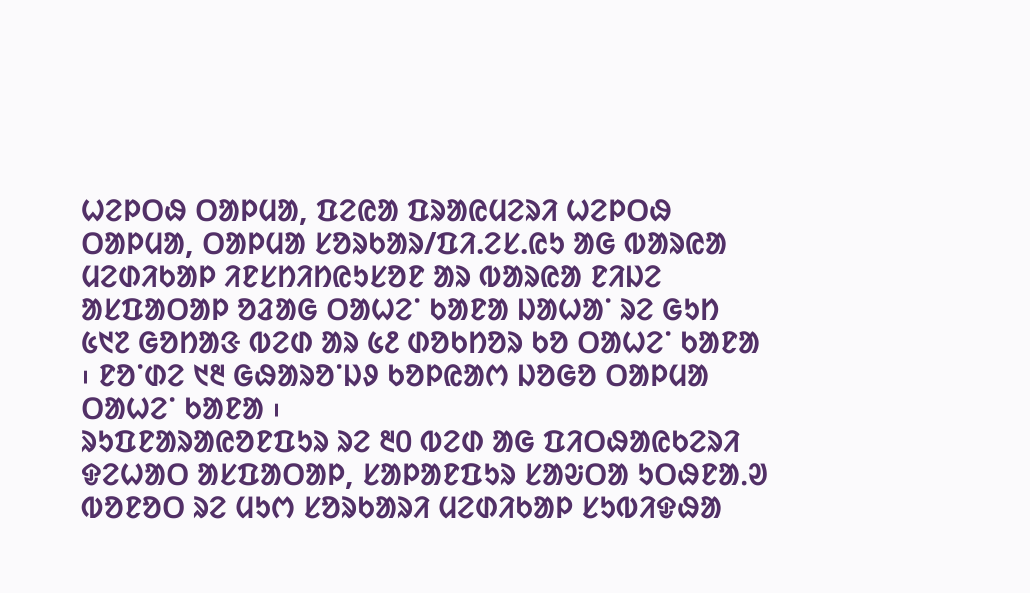ᱦᱮᱞᱛᱷ ᱛᱟᱞᱢᱟ, ᱯᱮᱭᱟ ᱯᱨᱟᱭᱢᱮᱨᱤ ᱦᱮᱞᱛᱷ ᱛᱟᱞᱢᱟ, ᱛᱟᱞᱢᱟ ᱥᱚᱨᱠᱟᱨ/ᱯᱤ.ᱮᱥ.ᱭᱩ ᱟᱜ ᱵᱟᱨᱭᱟ ᱢᱮᱰᱤᱠᱟᱞ ᱤᱱᱥᱴᱤᱴᱭᱩᱥᱚᱱ ᱟᱨ ᱵᱟᱨᱭᱟ ᱱᱤᱡᱮ ᱟᱥᱯᱟᱛᱟᱞ ᱚᱲᱟᱜ ᱛᱟᱦᱮᱸ ᱠᱟᱱᱟ ᱡᱟᱦᱟᱸ ᱨᱮ ᱜᱩᱴ ᱕᱑᱗ ᱜᱚᱴᱟᱝ ᱵᱮᱰ ᱟᱨ ᱕᱒ ᱰᱚᱠᱴᱚᱨ ᱠᱚ ᱛᱟᱦᱮᱸ ᱠᱟᱱᱟ ᱾ ᱱᱚᱸᱰᱮ ᱑᱓ ᱜᱷᱟᱨᱚᱸᱡᱽ ᱠᱚᱞᱭᱟᱬ ᱡᱚᱜᱚ ᱛᱟᱞᱢᱟ ᱛᱟᱦᱮᱸ ᱠᱟᱱᱟ ᱾
ᱨᱩᱯᱱᱟᱨᱟᱭᱚᱱᱯᱩᱨ ᱨᱮ ᱓᱐ ᱵᱮᱰ ᱟᱜ ᱯᱤᱛᱷᱟᱭᱠᱮᱨᱤ ᱫᱮᱦᱟᱛ ᱟᱥᱯᱟᱛᱟᱞ, ᱥᱟᱞᱟᱱᱯᱩᱨ ᱥᱟᱶᱛᱟ ᱩᱛᱷᱱᱟᱹᱣ ᱵᱚᱱᱚᱛ ᱨᱮ ᱢᱩᱬ ᱥᱚᱨᱠᱟᱨᱤ ᱢᱮᱰᱤᱠᱟᱞ ᱥᱩᱵᱤᱫᱷᱟ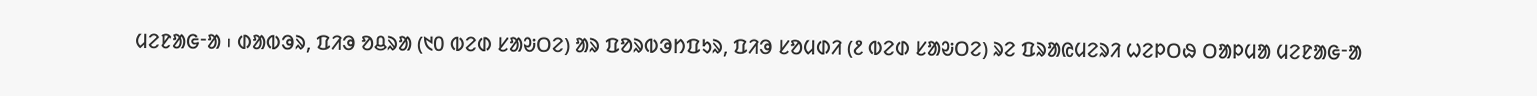ᱢᱮᱱᱟᱜᱼᱟ ᱾ ᱰᱟᱵᱳᱨ, ᱯᱤᱳ ᱚᱪᱨᱟ (᱑᱐ ᱵᱮᱰ ᱥᱟᱶᱛᱮ) ᱟᱨ ᱯᱚᱨᱵᱳᱴᱯᱩᱨ, ᱯᱤᱳ ᱥᱚᱢᱰᱤ (᱒ ᱵᱮᱰ ᱥᱟᱶᱛᱮ) ᱨᱮ ᱯᱨᱟᱭᱢᱮᱨᱤ ᱦᱮᱞᱛᱷ ᱛᱟᱞᱢᱟ ᱢᱮᱱᱟᱜᱼᱟ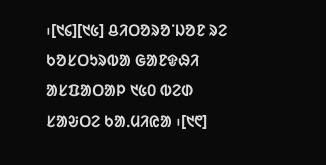᱾[᱑᱔][᱑᱕] ᱪᱤᱛᱚᱨᱚᱸᱡᱚᱱ ᱨᱮ ᱠᱚᱥᱛᱩᱨᱵᱟ ᱜᱟᱱᱫᱷᱤ ᱟᱥᱯᱟᱛᱟᱞ ᱑᱕᱐ ᱵᱮᱰ ᱥᱟᱶᱛᱮ ᱠᱟᱹᱢᱤᱭᱟ ᱾[᱑᱖]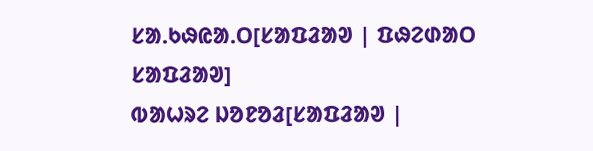ᱥᱟᱹᱠᱷᱭᱟᱹᱛ[ᱥᱟᱯᱲᱟᱣ | ᱯᱷᱮᱰᱟᱛ ᱥᱟᱯᱲᱟᱣ]
ᱵᱟᱦᱨᱮ ᱡᱚᱱᱚᱲ[ᱥᱟᱯᱲᱟᱣ |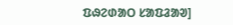ᱯᱷᱮᱰᱟᱛ ᱥᱟᱯᱲᱟᱣ]